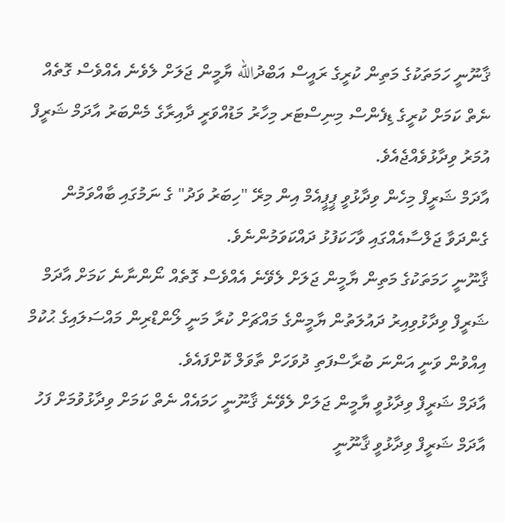ޤާނޫނީ ހަމަތަކުގެ މަތިން ކުރީގެ ރައީސް އަބްދުالله ޔާމީން ޖަލަށް ލެވެނެ އެއްވެސް ގޮތެއް ނެތް ކަމަށް ކުރީގެ ޑިފެންސް މިނިސްޓަރ މިހާރު މަޑުއްވަރީ ދާއިރާގެ މެންބަރު އާދަމް ޝަރީފް އުމަރު ވިދާޅުވެއްޖެއެވެ.
އާދަމް ޝަރީފް މިހެން ވިދާޅުވީ ޕީޕީއެމް އިން މިރޭ "ހިބަރު ވަދު" ގެ ނަމުގައި ބާއްވަމުން ގެންދަވާ ޖަލްސާއެއްގައި ވާހަކަފުޅު ދައްކަވަމުންނެވެ.
ޤާނޫނީ ހަމަތަކުގެ މަތިން ޔާމީން ޖަލަށް ލެވޭނެ އެއްވެސް ގޮތެއް ނޯންނާނެ ކަމަށް އާދަމް ޝަރީފް ވިދާޅުވިއިރު ދައުލަތުން ޔާމީންގެ މައްޗަށް ކުރާ މަނީ ލޯންޑްރިން މައްސަލައިގެ ޙުކުމް އިއްވުން ވަނީ އަންނަ ބުރާސްފަތި ދުވަހަށް ތާވަލް ކޮށްފައެވެ.
އާދަމް ޝަރީފް ވިދާޅުވީ ޔާމީން ޖަލަށް ލެވޭނެ ޤާނޫނީ ހަމައެއް ނެތް ކަމަށް ވިދާޅުވުމަށް ފަހު އާދަމް ޝަރީފް ވިދާޅުވީ ޤާނޫނީ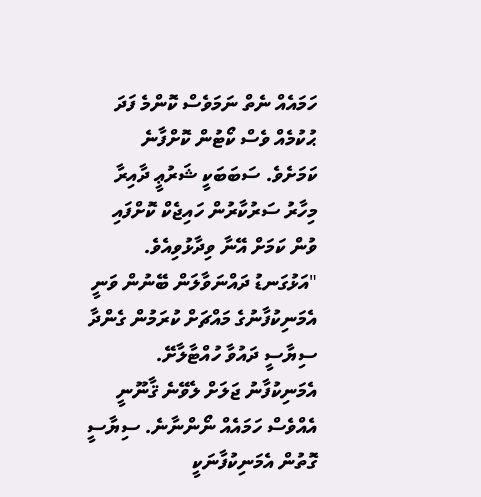ހަމައެއް ނެތް ނަމަވެސް ކޮންމެ ފަދަ ޙުކުމެއް ވެސް ކޯޓުން ކޮށްފާނެ ކަމަށެވެ. ސަބަބަކީ ޝަރުޢީ ދާއިރާ މިހާރު ސަރުކާރުން ހައިޖެކް ކޮށްފައި ވުން ކަމަށް އޭނާ ވިދާޅުވިއެވެ.
"އަޅުގަނޑު ދައްނަވާލަން ބޭނުން ވަނީ އެމަނިކުފާނުގެ މައްޗަށް ކުރަމުން ގެންދާ ސިޔާސީ ދައުވާ ހުއްޓާލާށޭ. އެމަނިކުފާނު ޖަލަށް ލެވޭނެ ޤާނޫނީ އެއްވެސް ހަމައެއް ނޯންނާނެ. ސިޔާސީ ގޮތުން އެމަނިކުފާނަކީ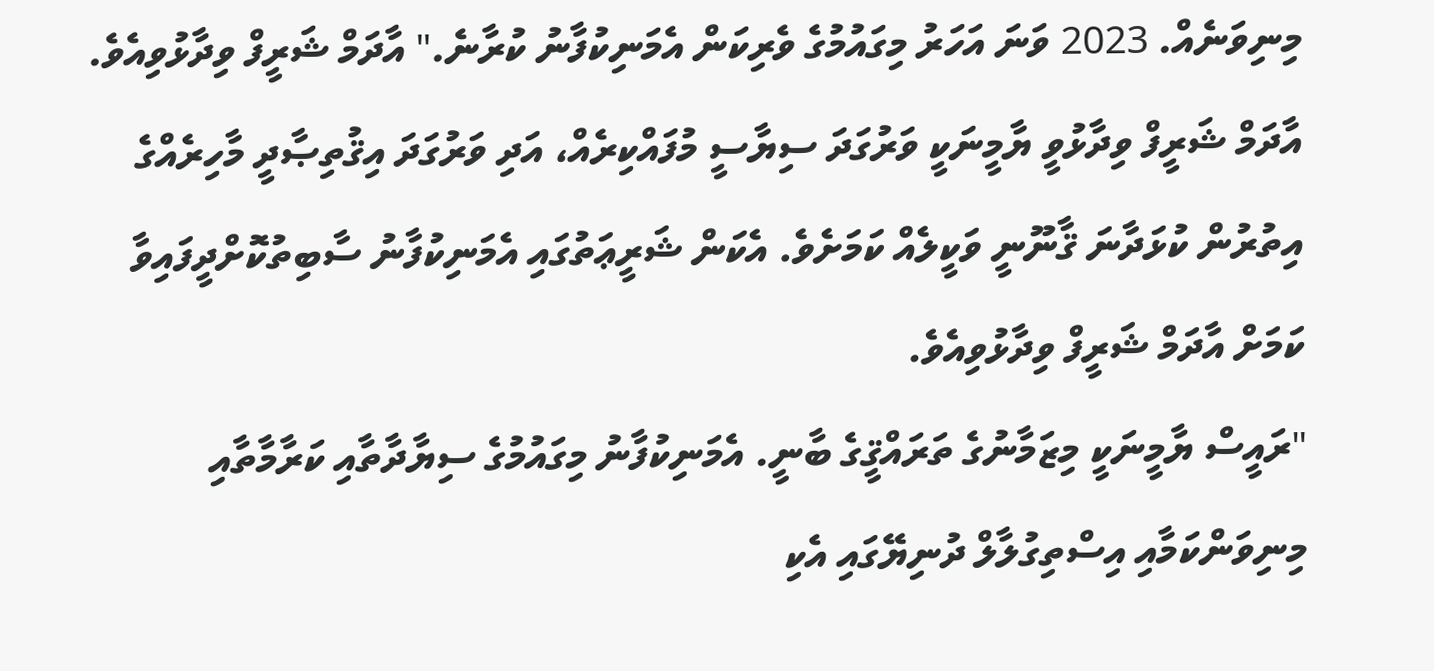މިނިވަނެއް. 2023 ވަނަ އަހަރު މިގައުމުގެ ވެރިކަން އެމަނިކުފާނު ކުރާނެ." އާދަމް ޝަރީފް ވިދާޅުވިއެވެ.
އާދަމް ޝަރީފް ވިދާޅުވީ ޔާމީނަކީ ވަރުގަދަ ސިޔާސީ މުފައްކިރެއް، އަދި ވަރުގަދަ އިޤުތިޞާދީ މާހިރެއްގެ އިތުރުން ކުޅަދާނަ ޤާނޫނީ ވަކީލެއް ކަމަށެވެ. އެކަން ޝަރީޢަތުގައި އެމަނިކުފާނު ސާބިތުކޮށްދީފައިވާ ކަމަށް އާދަމް ޝަރީފް ވިދާޅުވިއެވެ.
"ރައީސް ޔާމީނަކީ މިޒަމާނުގެ ތަރައްޤީގެ ބާނީ. އެމަނިކުފާނު މިގައުމުގެ ސިޔާދާތާއި ކަރާމާތާއި މިނިވަންކަމާއި އިސްތިގުލާލް ދުނިޔޭގައި އެކި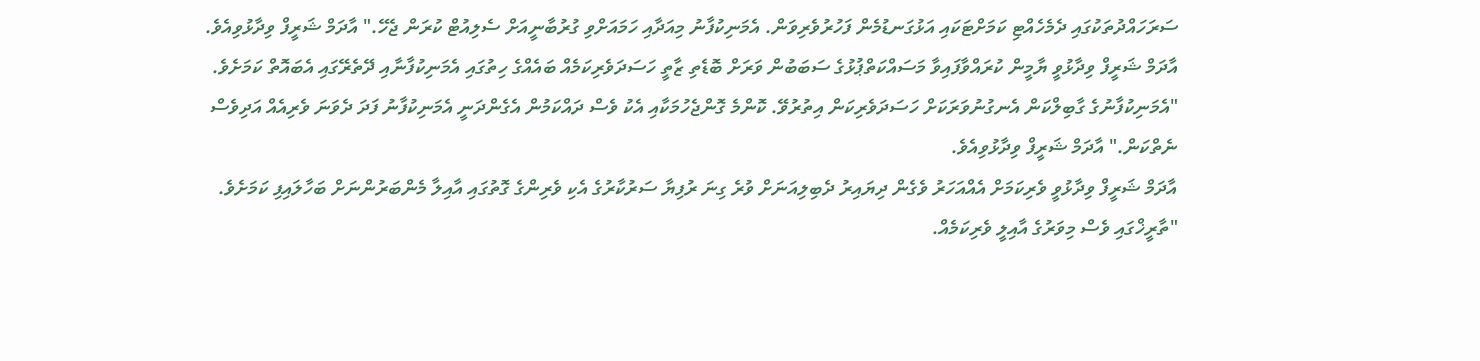ސަރަހައްދުތަކުގައި ދެމެހެއްޓި ކަމަށްޓަކައި އަޅުގަނޑުމެން ފަހުރުވެރިވަން. އެމަނިކުފާނު މިއަދާއި ހަމައަށްވި ގުރުބާނީއަށް ސެލިއުޓް ކުރަން ޖެހޭ." އާދަމް ޝަރީފް ވިދާޅުވިއެވެ.
އާދަމް ޝަރީފް ވިދާޅުވީ ޔާމީން ކުރައްވާފައިވާ މަސައްކަތްޕުޅުގެ ސަބަބުން ވަރަށް ބޮޑެތި ޒާތީ ހަސަދަވެރިކަމެއް ބައެއްގެ ހިތުގައި އެމަނިކުފާނާއި ދޭތެރޭގައި އެބައޮތް ކަމަށެވެ. "އެމަނިކުފާނުގެ ގާބިލްކަން އެނގުނުވަރަކަށް ހަސަދަވެރިކަން އިތުރުވޭ. ކޮންމެ ގޮންޖެހުމަކާއި އެކު ވެސް ދައްކަމުން އެގެންދަނީ އެމަނިކުފާނު ފަދަ ދެވަނަ ވެރިއެއް އަދިވެސް ނެތްކަން." އާދަމް ޝަރީފް ވިދާޅުވިއެވެ.
އާދަމް ޝަރީފް ވިދާޅުވީ ވެރިކަމަށް އެއްއަހަރު ވެގެން ދިޔައިރު ދެބިލިއަނަށް ވުރެ ގިނަ ރުފިޔާ ސަރުކާރުގެ އެކި ވެރިންގެ ގޮތުގައި އާއިލާ މެންބަރުންނަށް ބަހާލައިފި ކަމަށެވެ. "ތާރީޚްގައި ވެސް މިވަރުގެ އާއިލީ ވެރިކަމެއް.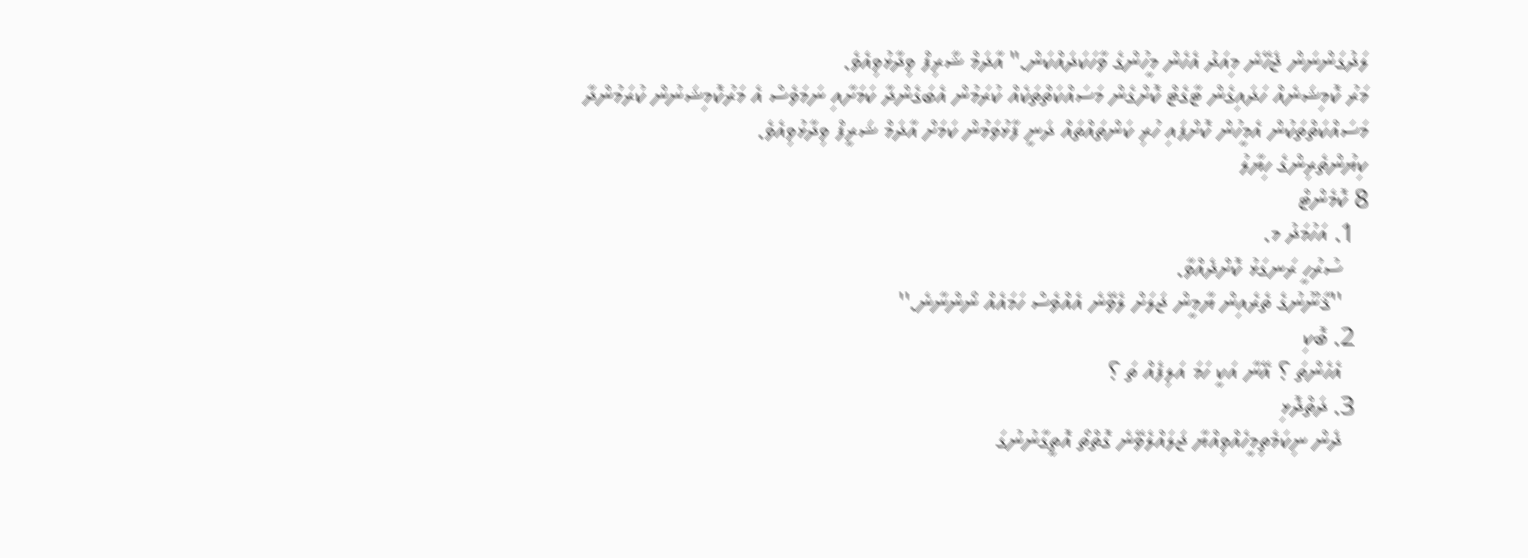ލަދުގަންނަން ޖެހޭނެ މިއަދު އެހެން މީހުންގެ ވާހަކަދައްކަން." އާދަމް ޝާރިފް ވިދާޅުވިއެވެ.
މަރު ކޮމިޝަނެއް ހަދައިގެން ޓާގެޓް ކޮށްގެން މަސައްކަތްތަކެއް ކުރަމުން އެބަގެންދާ ކަމަށާއި ނަމަވެސް އެ މަރުކޮމިޝަނުން ކުރަމުންދާ މަސައްކަތްތަކުން އެމީހުން ކޮށްފައި ހުރި ކަންތައްތައް ދަނީ ފާޅުވަމުން ކަމަށް އާދަމް ޝަރީފް ވިދާޅުވިއެވެ.
ކިޔުންތެރިންގެ ހިޔާލު
8 ކޮމެންޓް
  1. އަހުމަދު މ.
    ސުރުހީ ރަނގަޅު ކޮށްދެއްވާ.
    ''ޤާނޫނުގެ ތެރެއިން ޔާމީން ޖަލަށް ލެވޭނެ އެއްވެސް ހަމައެއް ނޯންނާނެ.''
  2. ބޮކި
    އެހެންތަ ؟ އޭނާ އަކީ ހަމަ އަލިފެއް ތަ ؟
  3. ދަތްދޮޅި
    ދެން ނިކަމެތިމީހެއްވިއްޔާ ޖަލައްލެވޭނެ ގޮތްތޯ އޮތީގާނުނުގަ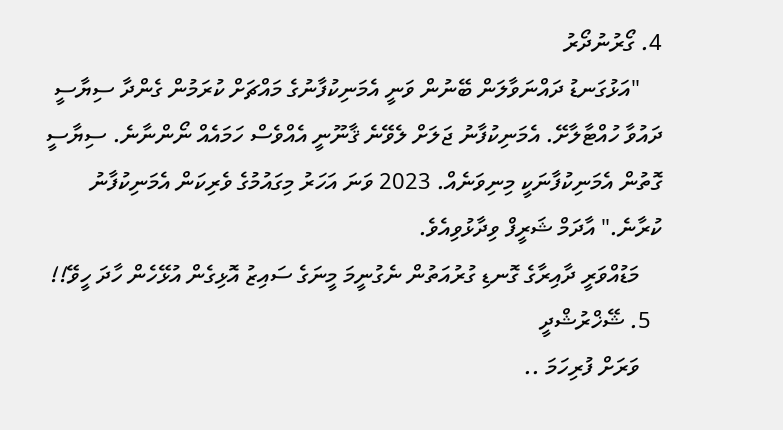4. ގޯރުނުދޯރު
    "އަޅުގަނޑު ދައްނަވާލަން ބޭނުން ވަނީ އެމަނިކުފާނުގެ މައްޗަށް ކުރަމުން ގެންދާ ސިޔާސީ ދައުވާ ހުއްޓާލާށޭ. އެމަނިކުފާނު ޖަލަށް ލެވޭނެ ޤާނޫނީ އެއްވެސް ހަމައެއް ނޯންނާނެ. ސިޔާސީ ގޮތުން އެމަނިކުފާނަކީ މިނިވަނެއް. 2023 ވަނަ އަހަރު މިގައުމުގެ ވެރިކަން އެމަނިކުފާނު ކުރާނެ." އާދަމް ޝަރީފް ވިދާޅުވިއެވެ.
    މަޑުއްވަރީ ދާއިރާގެ ގޮނޑި ގުރުއަތުން ނެގުނީމަ މީނަގެ ސައިޒު އޮޅިގެން އުޅޭހެން ހާދަ ހީވޭ!!
  5. ޝޭޚްރުޝްދީ
    ވަރަށް ފުރިހަމަ ..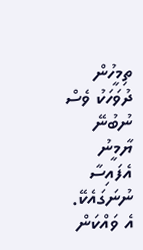ތިމީހުން ދުވަހަކު ވެސް ނުބުނޭ ޔާމީނު އެފައިސާ ނުނަގައެކޭ. އެ ވައްކަން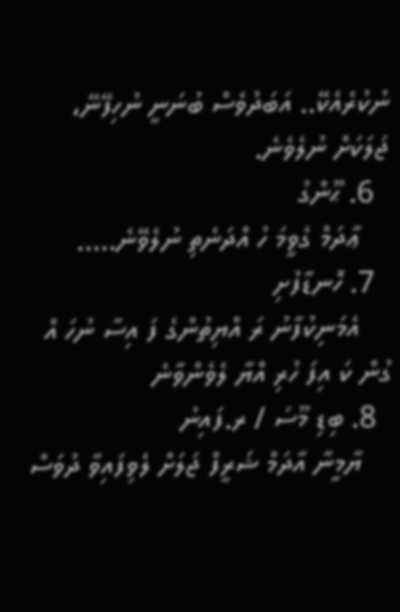ނުކުރެއެކޭ.. އަބަދުވެސް ބުނަނީ ނުހިފޭނޭ، ޖަލަކަށް ނުލެވެނެ.
  6. ޙޫންގު
    ޢާދަމް ގެވީމަ ހު އްދަނެތި ނުލެވޭނެ.....
  7. ހޮނޑާފުށި
    އެމަނިކުފާނު ރަ އްޔިތުންގެ ފަ އިސާ ނުހަ އް ގުން ކަ އިފަ ހުރި އްޔާ ލެވެންވާނެ
  8. ބިޑި މޫސަ / ރ.ފައިނު
    ޔާމީނާ އާދަމް ޝަރީފް ޖަލަށް ލެވިފައިވާ ދުވަސް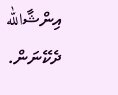އިންޝާالله ދެކޭނަން.